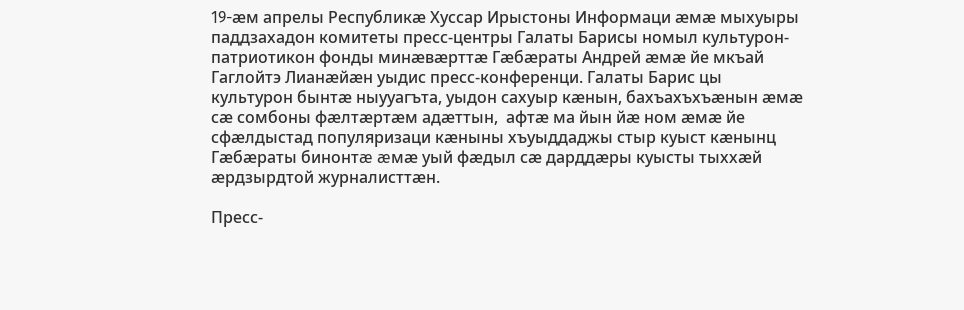19-æм апрелы Республикæ Хуссар Ирыстоны Информаци æмæ мыхуыры паддзахадон комитеты пресс-центры Галаты Барисы номыл культурон-патриотикон фонды минæвæрттæ Гæбæраты Андрей æмæ йе мкъай Гаглойтэ Лианæйæн уыдис пресс-конференци. Галаты Барис цы культурон бынтæ ныууагъта, уыдон сахуыр кæнын, бахъахъхъæнын æмæ сæ сомбоны фæлтæртæм адæттын,  афтæ ма йын йæ ном æмæ йе сфæлдыстад популяризаци кæныны хъуыддаджы стыр куыст кæнынц Гæбæраты бинонтæ æмæ уый фæдыл сæ дарддæры куысты тыххæй æрдзырдтой журналисттæн.

Пресс-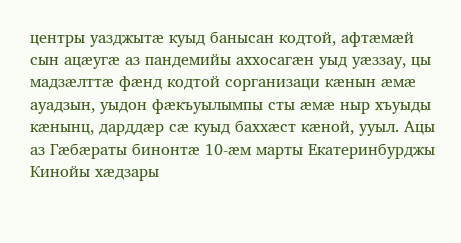центры уазджытæ куыд банысан кодтой, афтæмæй сын ацæугæ аз пандемийы аххосагæн уыд уæззау, цы мадзæлттæ фæнд кодтой сорганизаци кæнын æмæ ауадзын, уыдон фæкъуылымпы сты æмæ ныр хъуыды кæнынц, дарддæр сæ куыд баххæст кæной, ууыл. Ацы аз Гæбæраты бинонтæ 10-æм марты Екатеринбурджы Кинойы хæдзары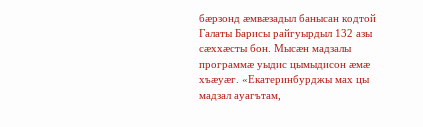бæрзонд æмвæзадыл банысан кодтой Галаты Барисы райгуырдыл 132 азы сæххæсты бон. Мысæн мадзалы программæ уыдис цымыдисон æмæ хъæуæг. «Екатеринбурджы мах цы мадзал ауагътам,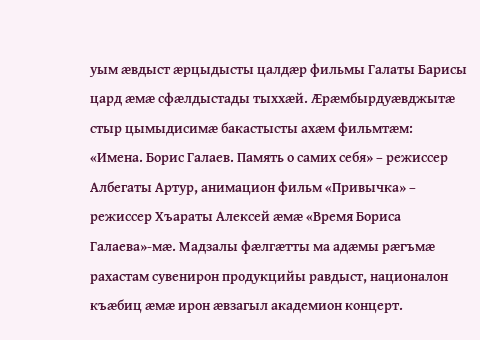уым æвдыст æрцыдысты цалдæр фильмы Галаты Барисы цард æмæ сфæлдыстады тыххæй. Æрæмбырдуæвджытæ стыр цымыдисимæ бакастысты ахæм фильмтæм: «Имена. Борис Галаев. Память о самих себя» – режиссер Албегаты Артур, анимацион фильм «Привычка» – режиссер Хъараты Алексей æмæ «Время Бориса Галаева»-мæ. Мадзалы фæлгæтты ма адæмы рæгъмæ рахастам сувенирон продукцийы равдыст, националон къæбиц æмæ ирон æвзагыл академион концерт.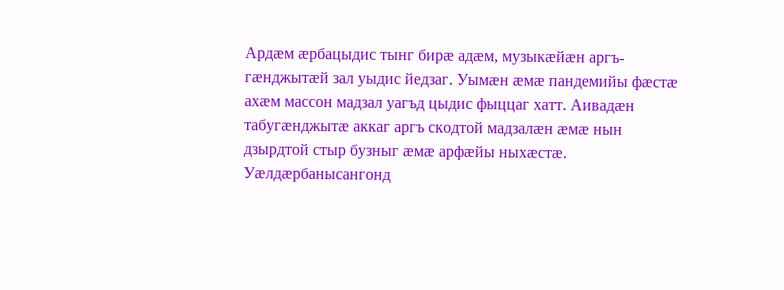Ардæм æрбацыдис тынг бирæ адæм, музыкæйæн аргъ-гæнджытæй зал уыдис йедзаг. Уымæн æмæ пандемийы фæстæ ахæм массон мадзал уагъд цыдис фыццаг хатт. Аивадæн табугæнджытæ аккаг аргъ скодтой мадзалæн æмæ нын дзырдтой стыр бузныг æмæ арфæйы ныхæстæ. Уæлдæрбанысангонд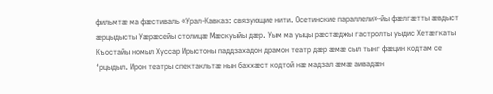фильмтæ ма фæстиваль «Урал-Кавказ: связующие нити. Осетинские параллели»-йы фæлгæтты æвдыст æрцыдысты Уæрæсейы столицæ Мæскуыйы дæр. Уым ма уыцы рæстæджы гастролты уыдис Хетæгкаты Къостайы номыл Хуссар Ирыстоны паддзахадон драмон театр дæр æмæ сыл тынг фæцин кодтам се ‘рцыдыл. Ирон театры спектакльтæ нын баххæст кодтой нæ мадзал æмæ аивадæн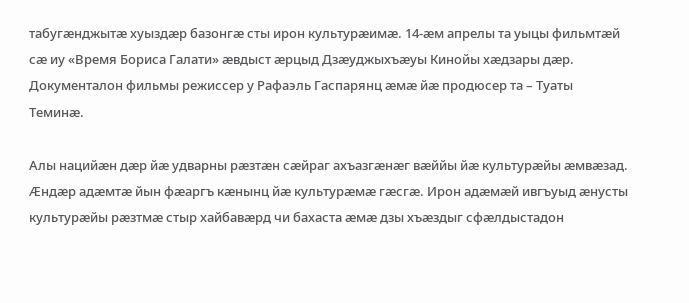табугæнджытæ хуыздæр базонгæ сты ирон культурæимæ. 14-æм апрелы та уыцы фильмтæй сæ иу «Время Бориса Галати» æвдыст æрцыд Дзæуджыхъæуы Кинойы хæдзары дæр. Документалон фильмы режиссер у Рафаэль Гаспарянц æмæ йæ продюсер та – Туаты Теминæ.

Алы нацийæн дæр йæ удварны рæзтæн сæйраг ахъазгæнæг вæййы йæ культурæйы æмвæзад. Æндæр адæмтæ йын фæаргъ кæнынц йæ культурæмæ гæсгæ. Ирон адæмæй ивгъуыд æнусты культурæйы рæзтмæ стыр хайбавæрд чи бахаста æмæ дзы хъæздыг сфæлдыстадон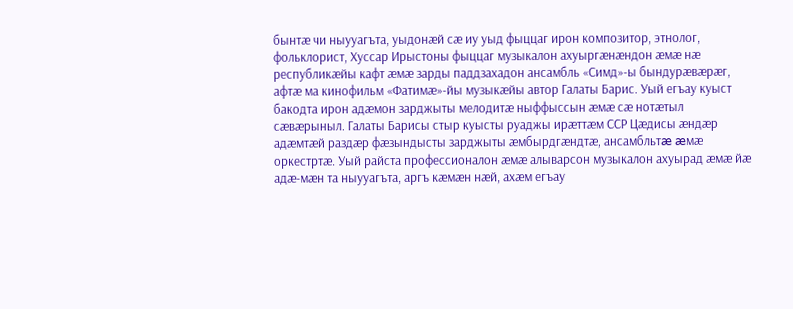бынтæ чи ныууагъта, уыдонæй сæ иу уыд фыццаг ирон композитор, этнолог, фольклорист, Хуссар Ирыстоны фыццаг музыкалон ахуыргæнæндон æмæ нæ республикæйы кафт æмæ зарды паддзахадон ансамбль «Симд»-ы бындурæвæрæг, афтæ ма кинофильм «Фатимæ»-йы музыкæйы автор Галаты Барис. Уый егъау куыст бакодта ирон адæмон зарджыты мелодитæ ныффыссын æмæ сæ нотæтыл сæвæрыныл. Галаты Барисы стыр куысты руаджы ирæттæм ССР Цæдисы æндæр адæмтæй раздæр фæзындысты зарджыты æмбырдгæндтæ, ансамбльтæ æмæ оркестртæ. Уый райста профессионалон æмæ алыварсон музыкалон ахуырад æмæ йæ адæ-мæн та ныууагъта, аргъ кæмæн нæй, ахæм егъау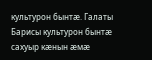культурон бынтæ. Галаты Барисы культурон бынтæ сахуыр кæнын æмæ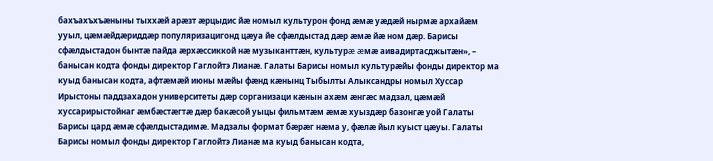бахъахъхъæныны тыххæй арæзт æрцыдис йæ номыл культурон фонд æмæ уæдæй нырмæ архайæм ууыл, цæмæйдæриддæр популяризацигонд цæуа йе сфæлдыстад дæр æмæ йæ ном дæр. Барисы сфæлдыстадон бынтæ пайда æрхæссиккой нæ музыканттæн, культурæ æмæ аивадиртасджытæн», – банысан кодта фонды директор Гаглойтэ Лианæ. Галаты Барисы номыл культурæйы фонды директор ма куыд банысан кодта, афтæмæй июны мæйы фæнд кæнынц Тыбылты Алыксандры номыл Хуссар Ирыстоны паддзахадон университеты дæр сорганизаци кæнын ахæм æнгæс мадзал, цæмæй хуссарирыстойнаг æмбæстæгтæ дæр бакæсой уыцы фильмтæм æмæ хуыздæр базонгæ уой Галаты Барисы цард æмæ сфæлдыстадимæ. Мадзалы формат бæрæг нæма у, фæлæ йыл куыст цæуы. Галаты Барисы номыл фонды директор Гаглойтэ Лианæ ма куыд банысан кодта,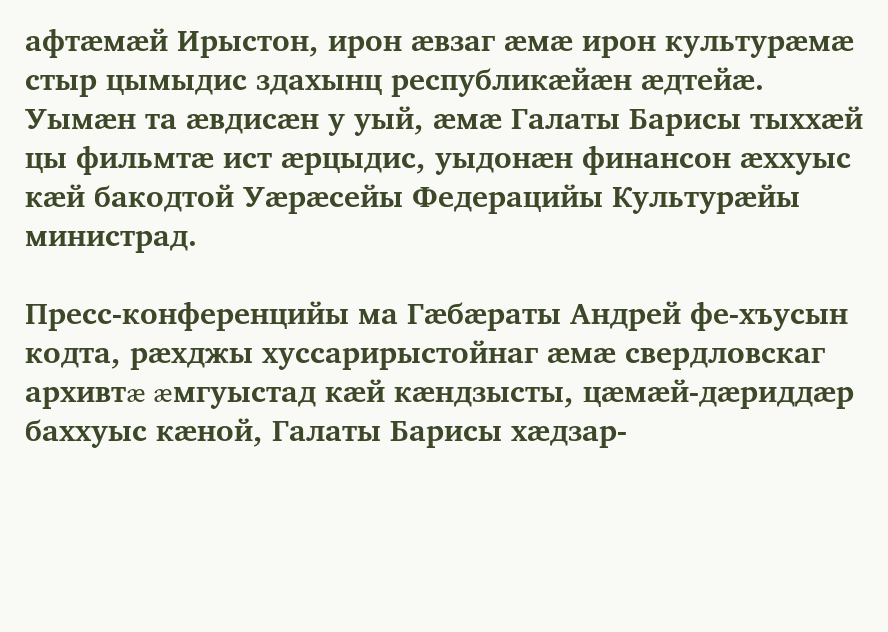афтæмæй Ирыстон, ирон æвзаг æмæ ирон культурæмæ стыр цымыдис здахынц республикæйæн æдтейæ. Уымæн та æвдисæн у уый, æмæ Галаты Барисы тыххæй цы фильмтæ ист æрцыдис, уыдонæн финансон æххуыс кæй бакодтой Уæрæсейы Федерацийы Культурæйы министрад.

Пресс-конференцийы ма Гæбæраты Андрей фе-хъусын кодта, рæхджы хуссарирыстойнаг æмæ свердловскаг архивтæ æмгуыстад кæй кæндзысты, цæмæй-дæриддæр баххуыс кæной, Галаты Барисы хæдзар-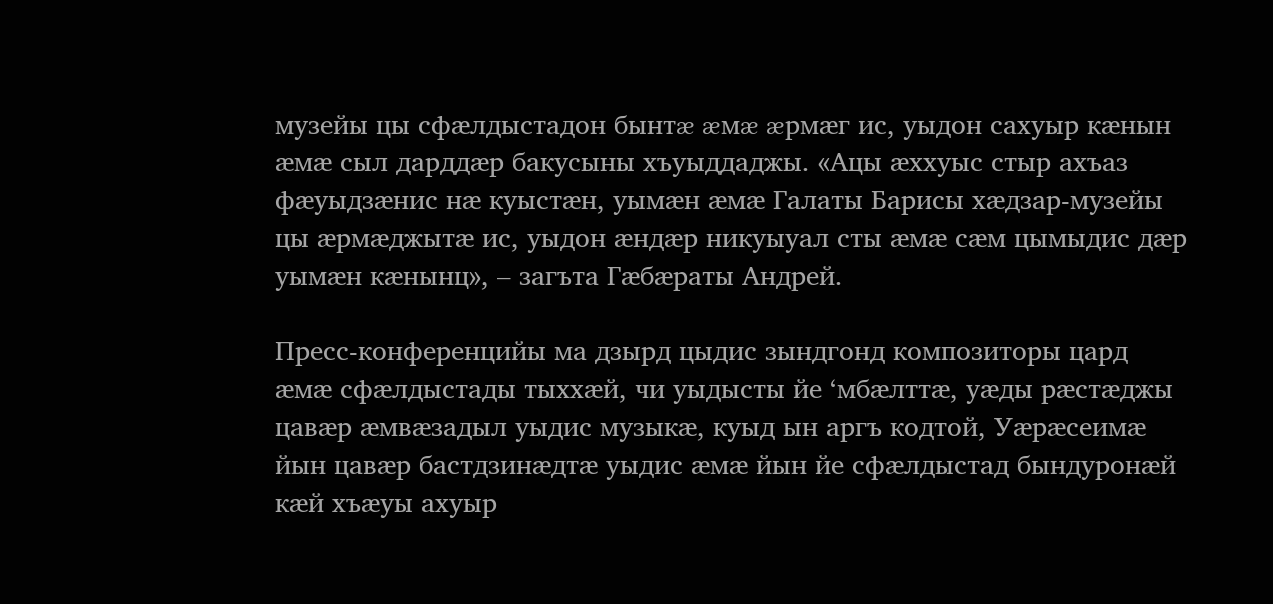музейы цы сфæлдыстадон бынтæ æмæ æрмæг ис, уыдон сахуыр кæнын æмæ сыл дарддæр бакусыны хъуыддаджы. «Ацы æххуыс стыр ахъаз фæуыдзæнис нæ куыстæн, уымæн æмæ Галаты Барисы хæдзар-музейы цы æрмæджытæ ис, уыдон æндæр никуыуал сты æмæ сæм цымыдис дæр уымæн кæнынц», – загъта Гæбæраты Андрей.

Пресс-конференцийы ма дзырд цыдис зындгонд композиторы цард æмæ сфæлдыстады тыххæй, чи уыдысты йе ‘мбæлттæ, уæды рæстæджы цавæр æмвæзадыл уыдис музыкæ, куыд ын аргъ кодтой, Уæрæсеимæ йын цавæр бастдзинæдтæ уыдис æмæ йын йе сфæлдыстад бындуронæй кæй хъæуы ахуыр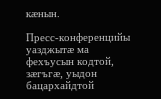кæнын.

Пресс-конференцийы уазджытæ ма фехъусын кодтой, зæгъгæ, уыдон бацархайдтой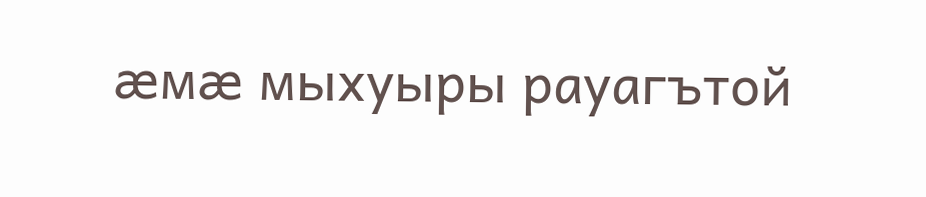æмæ мыхуыры рауагътой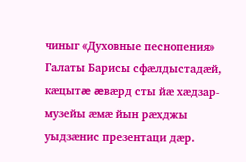чиныг «Духовные песнопения» Галаты Барисы сфæлдыстадæй, кæцытæ æвæрд сты йæ хæдзар-музейы æмæ йын рæхджы уыдзæнис презентаци дæр.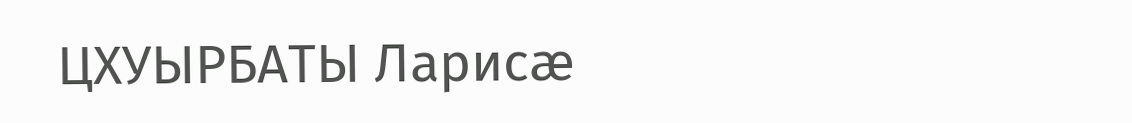ЦХУЫРБАТЫ Ларисæ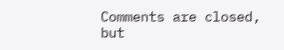Comments are closed, but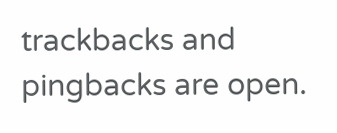trackbacks and pingbacks are open.